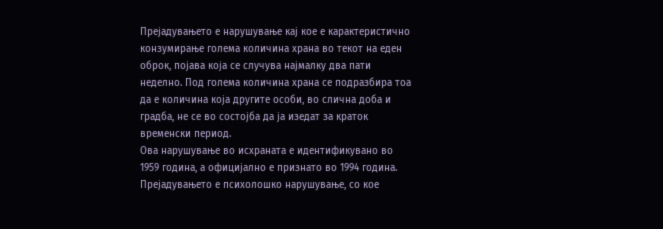Прејадувањето е нарушување кај кое е карактеристично конзумирање голема количина храна во текот на еден оброк, појава која се случува најмалку два пати неделно. Под голема количина храна се подразбира тоа да е количина која другите особи, во слична доба и градба, не се во состојба да ја изедат за краток временски период.
Ова нарушување во исхраната е идентификувано во 1959 година, а официјално е признато во 1994 година. Прејадувањето е психолошко нарушување, со кое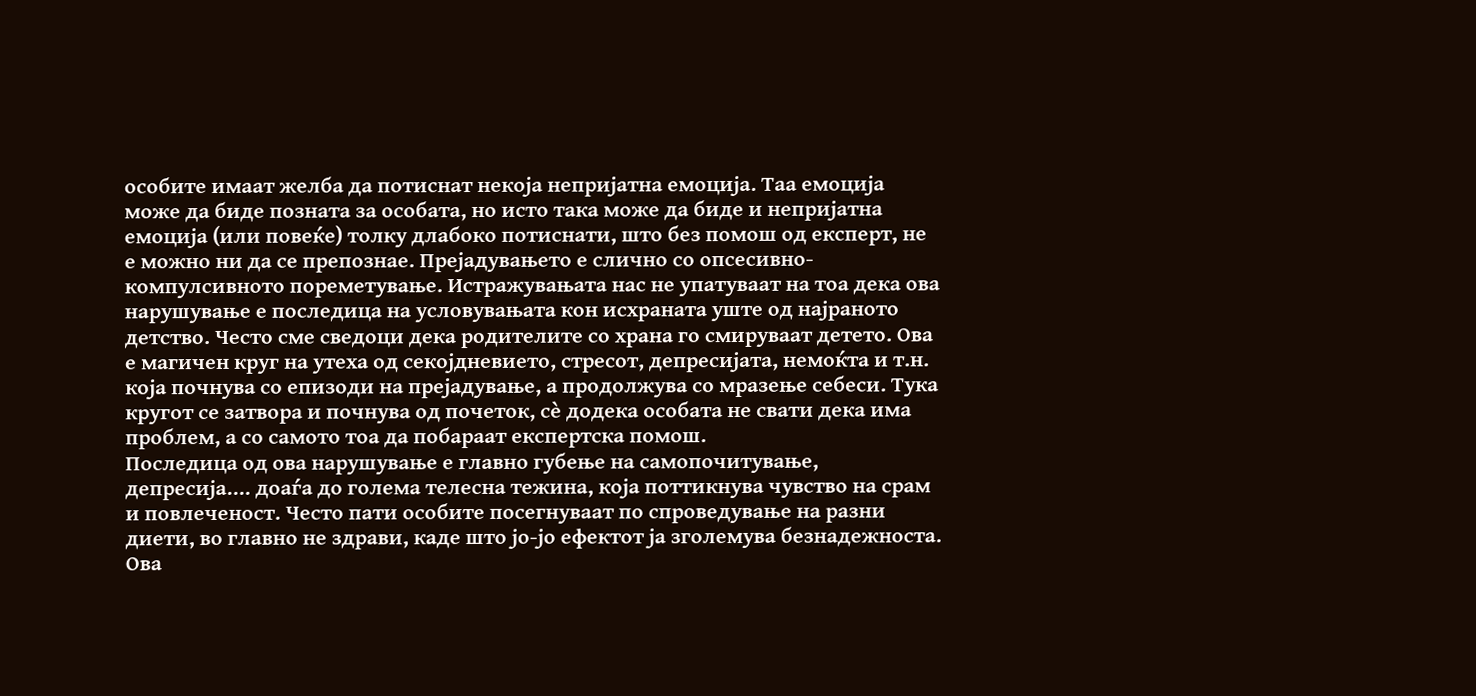особите имаат желба да потиснат некоја непријатна емоција. Таа емоција може да биде позната за особата, но исто така може да биде и непријатна емоција (или повеќе) толку длабоко потиснати, што без помош од експерт, не е можно ни да се препознае. Прејадувањето е слично со опсесивно-компулсивното пореметување. Истражувањата нас не упатуваат на тоа дека ова нарушување е последица на условувањата кон исхраната уште од најраното детство. Често сме сведоци дека родителите со храна го смируваат детето. Ова е магичен круг на утеха од секојдневието, стресот, депресијата, немоќта и т.н. која почнува со епизоди на прејадување, а продолжува со мразење себеси. Тука кругот се затвора и почнува од почеток, сè додека особата не свати дека има проблем, а со самото тоа да побараат експертска помош.
Последица од ова нарушување е главно губење на самопочитување, депресија…. доаѓа до голема телесна тежина, која поттикнува чувство на срам и повлеченост. Често пати особите посегнуваат по спроведување на разни диети, во главно не здрави, каде што јо-јо ефектот ја зголемува безнадежноста.
Ова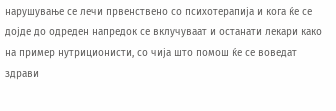нарушување се лечи првенствено со психотерапија и кога ќе се дојде до одреден напредок се вклучуваат и останати лекари како на пример нутриционисти, со чија што помош ќе се воведат здрави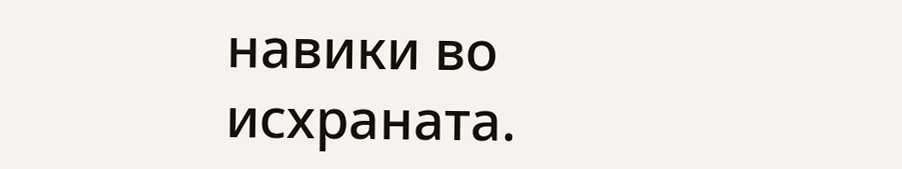навики во исхраната.